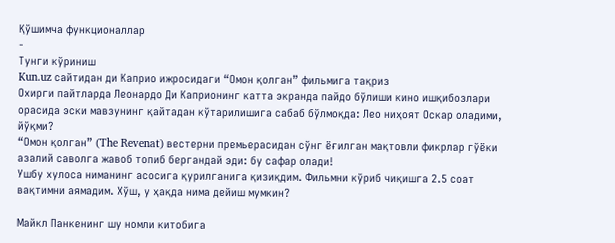Қўшимча функционаллар
-
Тунги кўриниш
Kun.uz сайтидан ди Каприо ижросидаги “Омон қолган” фильмига тақриз
Охирги пайтларда Леонардо Ди Каприонинг катта экранда пайдо бўлиши кино ишқибозлари орасида эски мавзунинг қайтадан кўтарилишига сабаб бўлмоқда: Лео ниҳоят Оскар оладими, йўқми?
“Омон қолган” (The Revenat) вестерни премьерасидан сўнг ёғилган мақтовли фикрлар гўёки азалий саволга жавоб топиб бергандай эди: бу сафар олади!
Ушбу хулоса ниманинг асосига қурилганига қизиқдим. Фильмни кўриб чиқишга 2.5 соат вақтимни аямадим. Хўш, у ҳақда нима дейиш мумкин?

Майкл Панкенинг шу номли китобига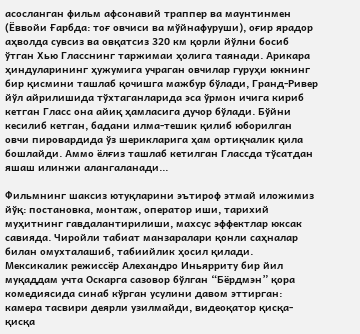асосланган фильм афсонавий траппер ва маунтинмен (Ёввойи Ғарбда: тоғ овчиси ва мўйнафуруши), оғир ярадор аҳволда сувсиз ва овқатсиз 320 км қорли йўлни босиб ўтган Хью Гласснинг таржимаи ҳолига таянади. Арикара ҳиндуларининг ҳужумига учраган овчилар гуруҳи юкнинг бир қисмини ташлаб қочишга мажбур бўлади, Гранд-Ривер йўл айрилишида тўхтаганларида эса ўрмон ичига кириб кетган Гласс она айиқ ҳамласига дучор бўлади. Бўйни кесилиб кетган, бадани илма-тешик қилиб юборилган овчи пировардида ўз шерикларига ҳам ортиқчалик қила бошлайди. Аммо ёлғиз ташлаб кетилган Глассда тўсатдан яшаш илинжи алангаланади...

Фильмнинг шаксиз ютуқларини эътироф этмай иложимиз йўқ: постановка, монтаж, оператор иши, тарихий муҳитнинг гавдалантирилиши, махсус эффектлар юксак савияда. Чиройли табиат манзаралари қонли саҳналар билан омухталашиб, табиийлик ҳосил қилади.
Мексикалик режиссёр Алехандро Иньярриту бир йил муқаддам учта Оскарга сазовор бўлган “Бёрдмэн” қора комедиясида синаб кўрган усулини давом эттирган: камера тасвири деярли узилмайди, видеоқатор қисқа-қисқа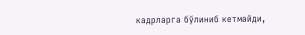кадрларга бўлиниб кетмайди,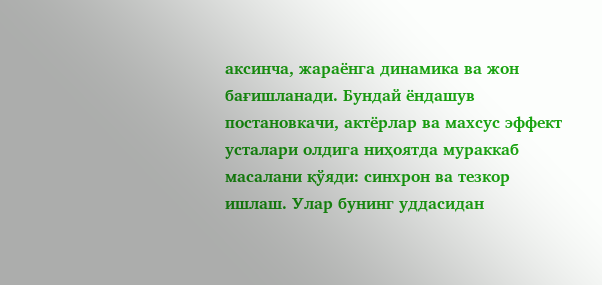аксинча, жараёнга динамика ва жон бағишланади. Бундай ёндашув постановкачи, актёрлар ва махсус эффект усталари олдига ниҳоятда мураккаб масалани қўяди: синхрон ва тезкор ишлаш. Улар бунинг уддасидан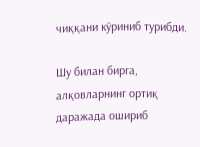чиққани кўриниб турибди.

Шу билан бирга, алқовларнинг ортиқ даражада ошириб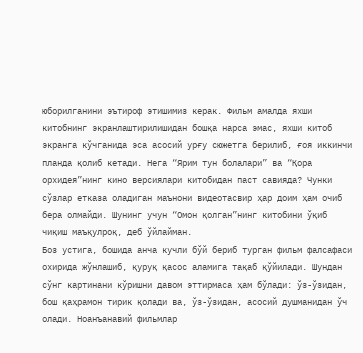юборилганини эътироф этишимиз керак. Фильм амалда яхши китобнинг экранлаштирилишидан бошқа нарса эмас, яхши китоб экранга кўчганида эса асосий урғу сюжетга берилиб, ғоя иккинчи планда қолиб кетади. Нега “Ярим тун болалари” ва “Қора орхидея”нинг кино версиялари китобидан паст савияда? Чунки сўзлар етказа оладиган маънони видеотасвир ҳар доим ҳам очиб бера олмайди. Шунинг учун “Омон қолган”нинг китобини ўқиб чиқиш маъқулроқ, деб ўйлайман.
Боз устига, бошида анча кучли бўй бериб турган фильм фалсафаси охирида жўнлашиб, қуруқ қасос аламига тақаб қўйилади. Шундан сўнг картинани кўришни давом эттирмаса ҳам бўлади: ўз-ўзидан, бош қаҳрамон тирик қолади ва, ўз-ўзидан, асосий душманидан ўч олади. Ноанъанавий фильмлар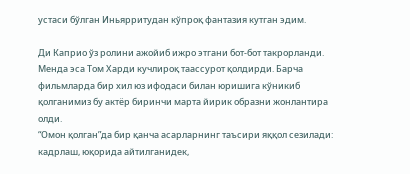устаси бўлган Иньярритудан кўпроқ фантазия кутган эдим.

Ди Каприо ўз ролини ажойиб ижро этгани бот-бот такрорланди. Менда эса Том Харди кучлироқ таассурот қолдирди. Барча фильмларда бир хил юз ифодаси билан юришига кўникиб қолганимиз бу актёр биринчи марта йирик образни жонлантира олди.
“Омон қолган”да бир қанча асарларнинг таъсири яққол сезилади: кадрлаш, юқорида айтилганидек,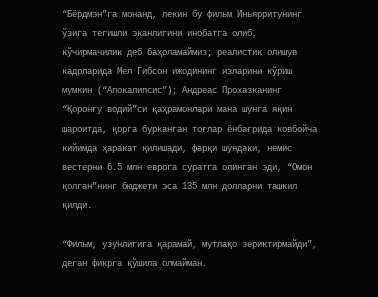“Бёрдмэн”га монанд, лекин бу фильм Иньярритунинг ўзига тегишли эканлигини инобатга олиб, кўчирмачилик деб баҳоламаймиз; реалистик олишув кадрларида Мел Гибсон ижодининг изларини кўриш мумкин (“Апокалипсис”); Андреас Прохазканинг “Қоронғу водий”си қаҳрамонлари мана шунга яқин шароитда, қорга бурканган тоғлар ёнбағрида ковбойча кийимда ҳаракат қилишади, фарқи шундаки, немис вестерни 6.5 млн еврога суратга олинган эди, “Омон қолган”нинг бюджети эса 135 млн долларни ташкил қилди.

“Фильм, узунлигига қарамай, мутлақо зериктирмайди”, деган фикрга қўшила олмайман.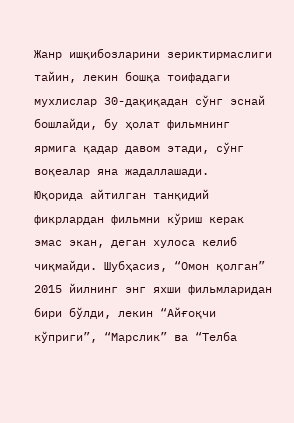Жанр ишқибозларини зериктирмаслиги тайин, лекин бошқа тоифадаги мухлислар 30-дақиқадан сўнг эснай бошлайди, бу ҳолат фильмнинг ярмига қадар давом этади, сўнг воқеалар яна жадаллашади.
Юқорида айтилган танқидий фикрлардан фильмни кўриш керак эмас экан, деган хулоса келиб чиқмайди. Шубҳасиз, “Омон қолган” 2015 йилнинг энг яхши фильмларидан бири бўлди, лекин “Айғоқчи кўприги”, “Марслик” ва “Телба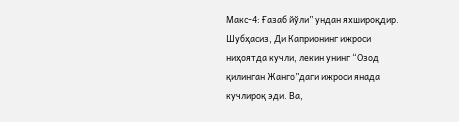Макс-4: Ғазаб йўли” ундан яхшироқдир. Шубҳасиз, Ди Каприонинг ижроси ниҳоятда кучли, лекин унинг “Озод қилинган Жанго”даги ижроси янада кучлироқ эди. Ва,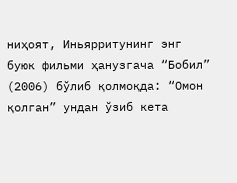ниҳоят, Иньярритунинг энг буюк фильми ҳанузгача “Бобил” (2006) бўлиб қолмоқда: “Омон қолган” ундан ўзиб кета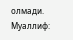олмади.
Муаллиф: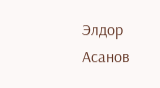Элдор Асанов